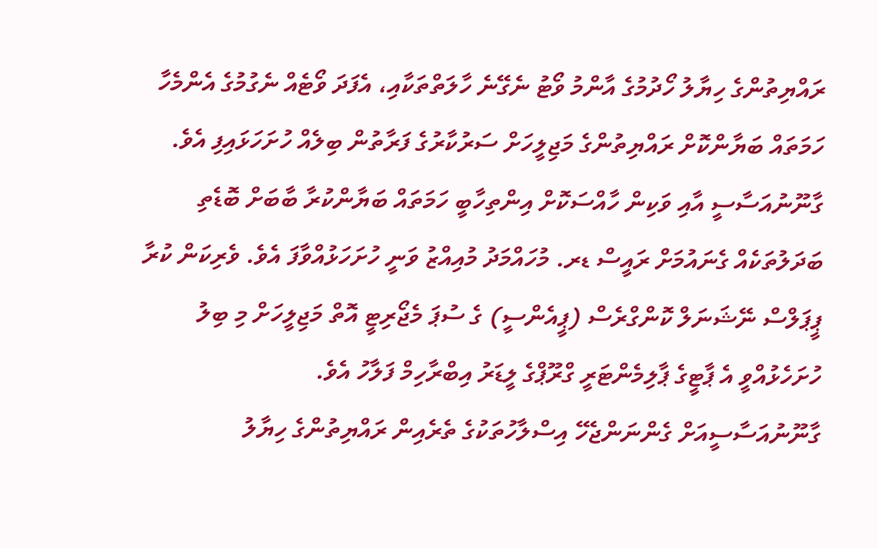ރައްޔިތުންގެ ހިޔާލު ހޯދުމުގެ އާންމު ވޯޓު ނެގޭނެ ހާލަތްތަކާއި، އެފަދަ ވޯޓެއް ނެގުމުގެ އެންމެހާ ހަމަތައް ބަޔާންކޮށް ރައްޔިތުންގެ މަޖިލީހަށް ސަރުކާރުގެ ފަރާތުން ބިލެއް ހުށަހަޅައިފި އެވެ.
ގާނޫނުއަސާސީ އާއި ވަކިން ހާއްސަކޮށް އިންތިހާބީ ހަމަތައް ބަޔާންކުރާ ބާބަށް ބޮޑެތި ބަދަލުތަކެއް ގެނައުމަށް ރައީސް ޑރ. މުހައްމަދު މުއިއްޒު ވަނީ ހުށަހަޅުއްވާފަ އެވެ. ވެރިކަން ކުރާ ޕީޕަލްސް ނޭޝަނަލް ކޮންގްރެސް (ޕީއެންސީ) ގެ ސުޕަ މެޖޯރިޓީ އޮތް މަޖިލީހަށް މި ބިލު ހުށަހެޅުއްވީ އެ ޕާޓީގެ ޕާލިމެންޓަރީ ގްރޫޕްގެ ލީޑަރު އިބްރާހިމް ފަލާހު އެވެ.
ގާނޫނުއަސާސީއަށް ގެންނަންޖެހޭ އިސްލާހުތަކުގެ ތެރެއިން ރައްޔިތުންގެ ހިޔާލު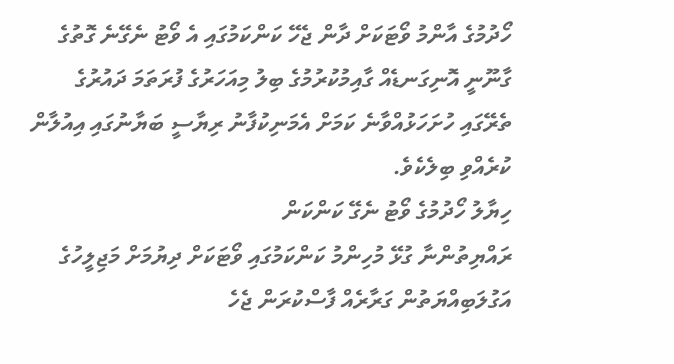ހޯދުމުގެ އާންމު ވޯޓަކަށް ދާން ޖެހޭ ކަންކަމުގައި އެ ވޯޓު ނެގޭނެ ގޮތުގެ ގާނޫނީ އޮނިގަނޑެއް ގާއިމުކުރުމުގެ ބިލު މިއަހަރުގެ ފުރަތަމަ ދައުރުގެ ތެރޭގައި ހުށަހަޅުއްވާނެ ކަމަށް އެމަނިކުފާނު ރިޔާސީ ބަޔާނުގައި އިއުލާން ކުރެއްވި ބިލެކެވެ.
ހިޔާލު ހޯދުމުގެ ވޯޓު ނެގޭ ކަންކަން
ރައްޔިތުންނާ ގުޅޭ މުހިންމު ކަންކަމުގައި ވޯޓަކަށް ދިޔުމަށް މަޖިލީހުގެ އަގުލަބިއްޔަތުން ގަރާރެއް ފާސްކުރަން ޖެހެ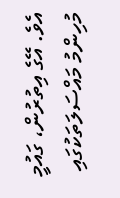އެވެ. އޭގެ އިތުރުން، ގައުމީ މުހިންމު މައްސަލަތަކުގައި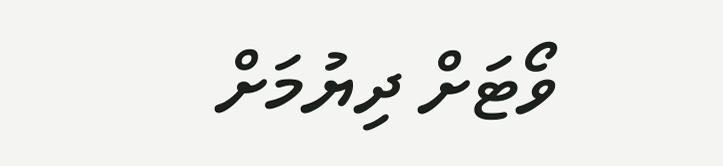ވޯޓަށް ދިޔުމަށް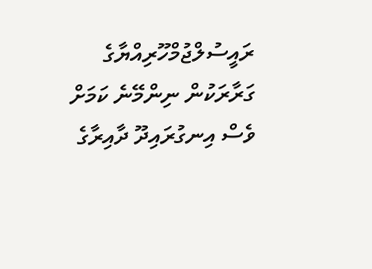ރައީސުލްޖުމްހޫރިއްޔާގެ ގަރާރަކުން ނިންމޭނެ ކަމަށް ވެސް އިނގުރައިދޫ ދާއިރާގެ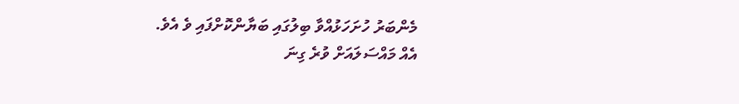މެންބަރު ހުށަހަޅުއްވާ ބިލުގައި ބަޔާންކޮށްފައި ވެ އެވެ.
އެއް މައްސަލައަށް ވުރެ ގިނަ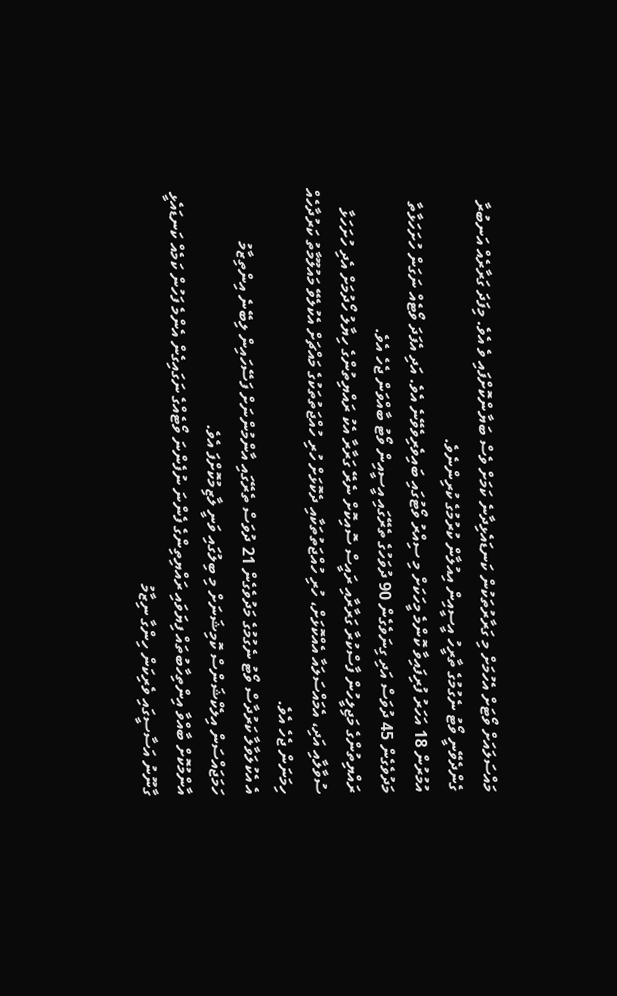މައްސަލައަށް ވޯޓަށް އެހުމަށް މި ގަރާރުތަކުން ކަނޑައެޅިދާނެ ކަމަށް ވެސް ބަޔާންކޮށްފައި ވެ އެވެ. މިފަދަ ގަރާރެއް އަނބުރާ ގެންދެވޭނީ ވޯޓު ނެގުމުގެ ތާރީހު އީސީއިން އިއުލާން ކުރުމުގެ ކުރިންނެވެ.
އުމުރުން 18 އަހަރު ފުރިފައިވާ ކޮންމެ މީހަކަށް މި ސިއްރު ވޯޓުގައި ބައިވެރިވެވޭނެ އެވެ. އަދި އެފަދަ ވޯޓެއް ނަގަން ހުށަހަޅާތާ މަދުވެގެން 45 ދުވަސް އަދި ގިނަވެގެން 90 ދުވަހުގެ ތެރޭގައި އީސީއިން ވޯޓު ބާއްވަން ޖެހެ އެވެ.
ރައްޔިތުންގެ މަޖިލީހުން ފާސްކުރާ ގަރާރާއި ރައީސް ސޮއިކޮށް ނެރޭ ގަރާރާ އެކު ރައްޔިތުންގެ ހިޔާލު ހޯދުމަށް އެދި ހުށަހަޅާ ސުވާލާއި އަދި، އެމައްސަލައާ އެއްކޮޅަށް، ހުރި ހުއްޖަތުތަކާއި ދެކޮޅަށް ހުރި ހުއްޖަތުތަކުގެ މައްޗަށް އެކުލެވޭ މައުލޫމާތު ކަރުދާހެއް ހިމަނަން ޖެހެ އެވެ.
އެ އެކުލަވާލާ ކަރުދާސް ވޯޓު ނެގުމުގެ މަދުވެގެން 21 ދުވަސް ތެރޭގައި އާންމުންނަށް ފަސޭހައިން ލިބޭނެ އިންތިޒާމު ހަމަޖައްސަން އިލެކްޝަންސް ކޮމިޝަނަށް މި ބިލުގައި ވަނީ ލާޒިމުކޮށްފަ އެވެ.
އާންމުކޮށް ބާއްވާ އިންތިހާބުތައް ފިޔަވައި ރައްޔިތިންގެ ފެންނަ ނުފެންނަ ވޯޓެއްގެ ނަގައިގެން އެންމެ ފަހުން ކަމެއް ކަނޑައެޅީ ގާނޫނު އަސާސީގައި ވެރިކަން ހިންގާ ނިޒާމު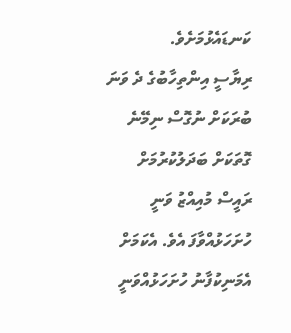ކަނޑައެޅުމަށެވެ.
ރިޔާސީ އިންތިހާބުގެ ދެ ވަނަ ބުރަކަށް ނުގޮސް ނިމޭނެ ގޮތަކަށް ބަދަލުކުރުމަށް ރައީސް މުއިއްޒު ވަނީ ހުށަހަޅުއްވާފަ އެވެ. އެކަމަށް އެމަނިކުފާނު ހުށަހަޅުއްވަނީ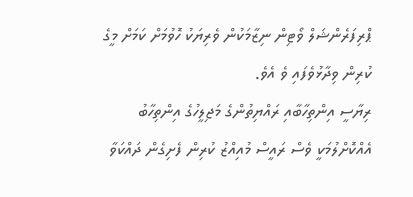ޕްރިފަރެންޝަލް ވޯޓިން ނިޒާމަކުން ވެރިޔަކު ހޮވުމަށް ކަމަށް މީގެ ކުރިން ވިދާޅުވެފައި ވެ އެވެ.
ރިޔާސީ އިންތިހާބާއި ރައްޔިތުންގެ މަޖިލީހުގެ އިންތިހާބު އެއްކޮށްލުމަކީ ވެސް ރައީސް މުއިއްޒު ކުރިން ފެށިގެން ދައްކަވާ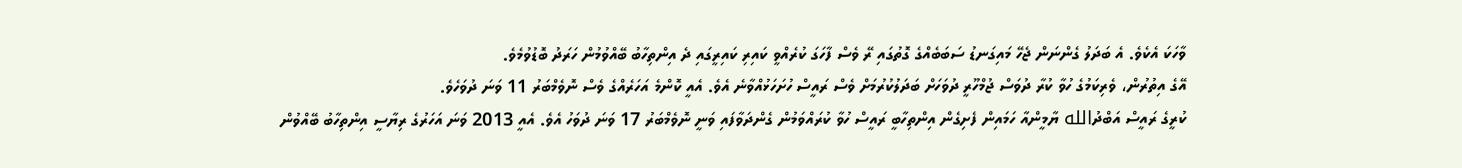ވާހަކަ އެކެވެ. އެ ބަދަލު ގެންނަން ޖެހޭ މައިގަނޑު ސަބަބެއްގެ ގޮތުގައި ރޭ ވެސް ފާހަގަ ކުރެއްވީ ކައިރި ކައިރީގައި ދެ އިންތިހާބު ބޭއްވުމުން ހަރަދު ބޮޑުވުމެވެ.
އޭގެ އިތުރުން، ވެރިކަމުގެ ހުވާ ކުރާ ދުވަސް ޖުމްހޫރީ ދުވަހަށް ބަދަލުކުރުމަށް ވެސް ރައީސް ހުށަހަޅުއްވާނެ އެވެ. އެއީ ކޮންމެ އަހަރެއްގެ ވެސް ނޮވެމްބަރު 11 ވަނަ ދުވަހެވެ.
ކުރީގެ ރައީސް އަބްދުالله ޔާމީންއާ ހަމައިން ފެށިގެން އިންތިހާބީ ރައީސް ހުވާ ކުރައްވަމުން ގެންދަވާފައި ވަނީ ނޮވެމްބަރު 17 ވަނަ ދުވަހު އެވެ. އެއީ 2013 ވަނަ އަހަރުގެ ރިޔާސީ އިންތިހާބު ބޭއްވުން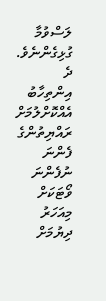ލަސްވުމާ ގުޅިގެންނެވެ.
ދެ އިންތިހާބު އެއްކޮށްލުމަށް ރައްޔިތުންގެ ފެންނަ ނުފެންނަ ވޯޓަކަށް މިއަހަރު ދިޔުމަށް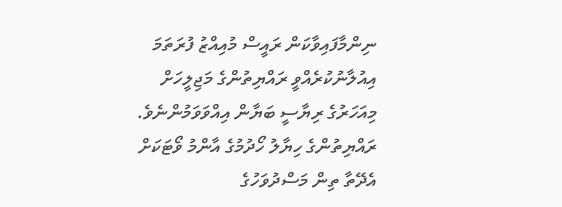ނިންމާފައިވާކަން ރައީސް މުއިއްޒު ފުރަތަމަ އިއުލާނުކުރެއްވީ ރައްޔިތުންގެ މަޖިލީހަށް މިއަހަރުގެ ރިޔާސީ ބަޔާން އިއްވަވަމުންނެވެ.
ރައްޔިތުންގެ ހިޔާލު ހޯދުމުގެ އާންމު ވޯޓަކަށް އެދޭތާ ތިން މަސްދުވަހުގެ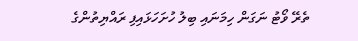ތެރޭ ވޯޓު ނަގަން ހިމަނައި ބިލު ހުށަހަޅައިފި ރައްޔިތުންގެ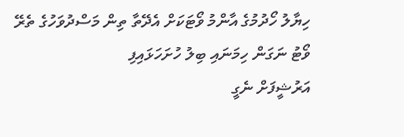ހިޔާލު ހޯދުމުގެ އާންމު ވޯޓަކަށް އެދޭތާ ތިން މަސްދުވަހުގެ ތެރޭ ވޯޓު ނަގަން ހިމަނައި ބިލު ހުށަހަޅައިފި
އަރުޝީފަށް ނެގީ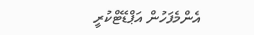އެންމެފަހުން އަޕްޑޭޓްކުރީ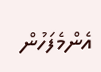އެންމެފަހުން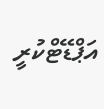އަޕްޑޭޓްކުރީ